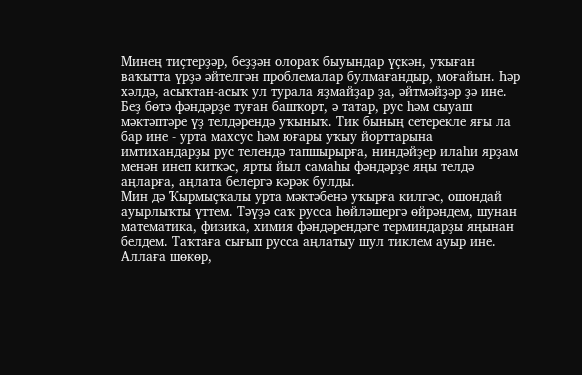Минең тиҫтерҙәр, беҙҙән олораҡ быуындар үҫкән, уҡыған ваҡытта үрҙә әйтелгән проблемалар булмағандыр, моғайын. Һәр хәлдә, асыҡтан-асыҡ ул турала яҙмайҙар ҙа, әйтмәйҙәр ҙә ине. Беҙ бөтә фәндәрҙе туған башҡорт, ә татар, рус һәм сыуаш мәктәптәре үҙ телдәрендә уҡыныҡ. Тик бының сетерекле яғы ла бар ине - урта махсус һәм юғары уҡыу йорттарына имтихандарҙы рус телендә тапшырырға, ниндәйҙер илаһи ярҙам менән инеп киткәс, ярты йыл самаһы фәндәрҙе яңы телдә аңларға, аңлата белергә кәрәк булды.
Мин дә Ҡырмыҫҡалы урта мәктәбенә уҡырға килгәс, ошондай ауырлыҡты үттем. Тәүҙә саҡ русса һөйләшергә өйрәндем, шунан математика, физика, химия фәндәрендәге терминдарҙы яңынан белдем. Таҡтаға сығып русса аңлатыу шул тиклем ауыр ине. Аллаға шөкөр,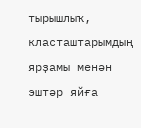тырышлыҡ, класташтарымдың ярҙамы менән эштәр яйға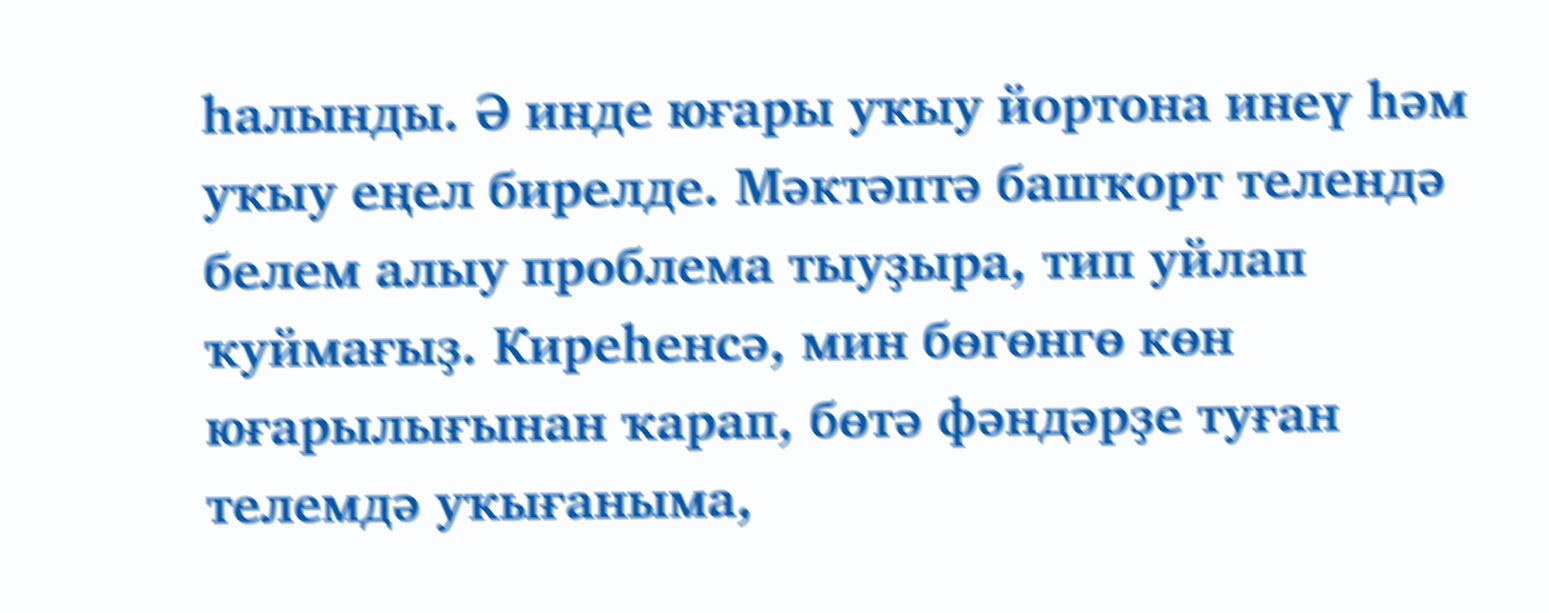һалынды. Ә инде юғары уҡыу йортона инеү һәм уҡыу еңел бирелде. Мәктәптә башҡорт телендә белем алыу проблема тыуҙыра, тип уйлап ҡуймағыҙ. Киреһенсә, мин бөгөнгө көн юғарылығынан ҡарап, бөтә фәндәрҙе туған телемдә уҡығаныма,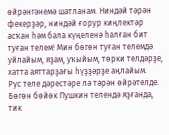өйрәнгәнемә шатланам. Ниндәй тәрән фекерҙәр, ниндәй ғорур киңлектәр асҡан һәм бала күңеленә һалған бит туған телем! Мин бөгөн туған телемдә уйлайым, яҙам, уҡыйым, төрки телдәрҙе, хатта аяттарҙағы һүҙҙәрҙе аңлайым.
Рус теле дәрестәре лә тәрән өйрәтелде. Бөгөн бөйөк Пушкин телендә яҙғанда, тик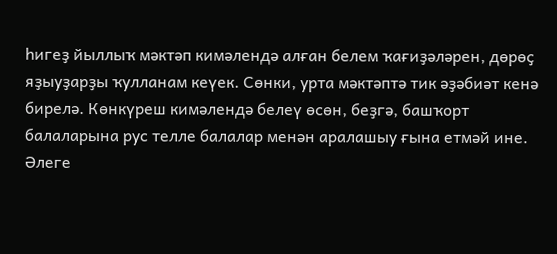һигеҙ йыллыҡ мәктәп кимәлендә алған белем ҡағиҙәләрен, дөрөҫ яҙыуҙарҙы ҡулланам кеүек. Сөнки, урта мәктәптә тик әҙәбиәт кенә бирелә. Көнкүреш кимәлендә белеү өсөн, беҙгә, башҡорт балаларына рус телле балалар менән аралашыу ғына етмәй ине.
Әлеге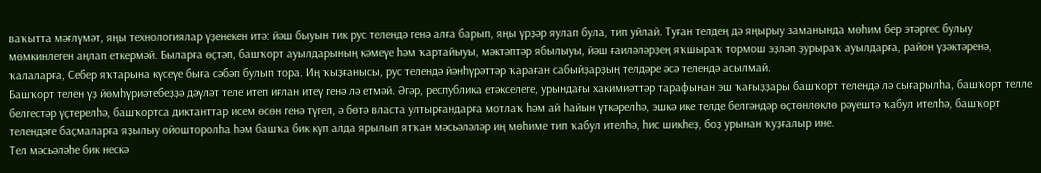ваҡытта мәғлүмәт, яңы технологиялар үҙенекен итә: йәш быуын тик рус телендә генә алға барып, яңы үрҙәр яулап була, тип уйлай. Туған телдең дә яңырыу заманында мөһим бер этәргес булыу мөмкинлеген аңлап еткермәй. Быларға өҫтәп, башҡорт ауылдарының кәмеүе һәм ҡартайыуы, мәктәптәр ябылыуы, йәш ғаиләләрҙең яҡшыраҡ тормош эҙләп ҙурыраҡ ауылдарға, район үҙәктәренә, ҡалаларға, Себер яҡтарына күсеүе быға сәбәп булып тора. Иң ҡыҙғанысы, рус телендә йәнһүрәттәр ҡараған сабыйҙарҙың телдәре әсә телендә асылмай.
Башҡорт телен үҙ йөмһүриәтебеҙҙә дәүләт теле итеп иғлан итеү генә лә етмәй. Әгәр, республика етәкселеге, урындағы хакимиәттәр тарафынан эш ҡағыҙҙары башҡорт телендә лә сығарылһа, башҡорт телле белгестәр үҫтерелһә, башҡортса диктанттар исем өсөн генә түгел, ә бөтә власта ултырғандарға мотлаҡ һәм ай һайын үткәрелһә, эшкә ике телде белгәндәр өҫтөнлөклө рәүештә ҡабул ителһә, башҡорт телендәге баҫмаларға яҙылыу ойошторолһа һәм башҡа бик күп алда ярылып ятҡан мәсьәләләр иң мөһиме тип ҡабул ителһә, һис шикһеҙ, боҙ урынан ҡуҙғалыр ине.
Тел мәсьәләһе бик нескә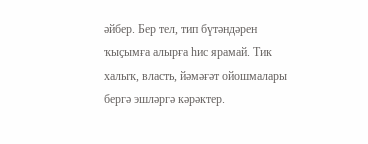әйбер. Бер тел, тип бүтәндәрен ҡыҫымға алырға һис ярамай. Тик халыҡ, власть, йәмәғәт ойошмалары бергә эшләргә кәрәктер.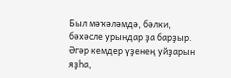Был мәҡәләмдә, бәлки, бәхәсле урындар ҙа барҙыр. Әгәр кемдер үҙенең уйҙарын яҙһа,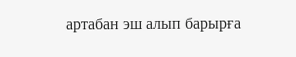артабан эш алып барырға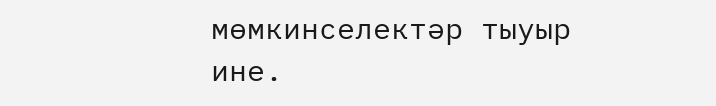мөмкинселектәр тыуыр ине.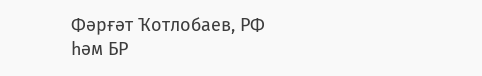Фәрғәт Ҡотлобаев, РФ һәм БР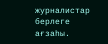журналистар берлеге ағзаһы.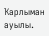Ҡарлыман ауылы.